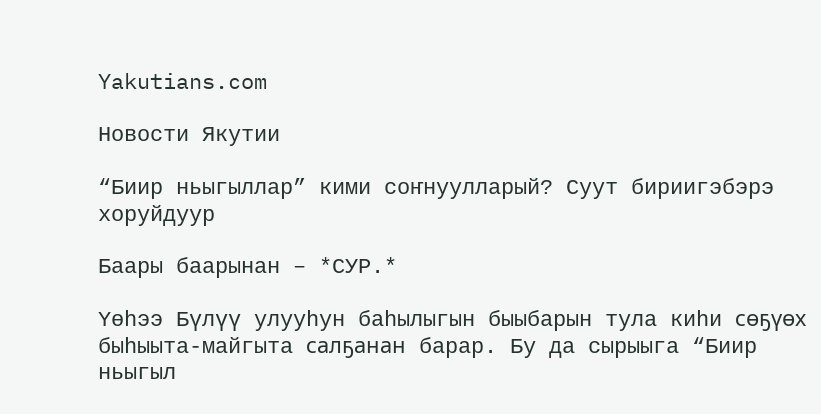Yakutians.com

Новости Якутии

“Биир ньыгыллар” кими соҥнуулларый? Суут бириигэбэрэ хоруйдуур

Баары баарынан – *СУР.*

Үөһээ Бүлүү улууһун баһылыгын быыбарын тула киһи сөҕүөх быһыыта-майгыта салҕанан барар. Бу да сырыыга “Биир ньыгыл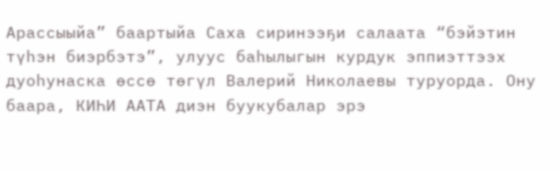Арассыыйа” баартыйа Саха сиринээҕи салаата “бэйэтин түһэн биэрбэтэ”, улуус баһылыгын курдук эппиэттээх дуоһунаска өссө төгүл Валерий Николаевы туруорда. Ону баара, КИҺИ ААТА диэн буукубалар эрэ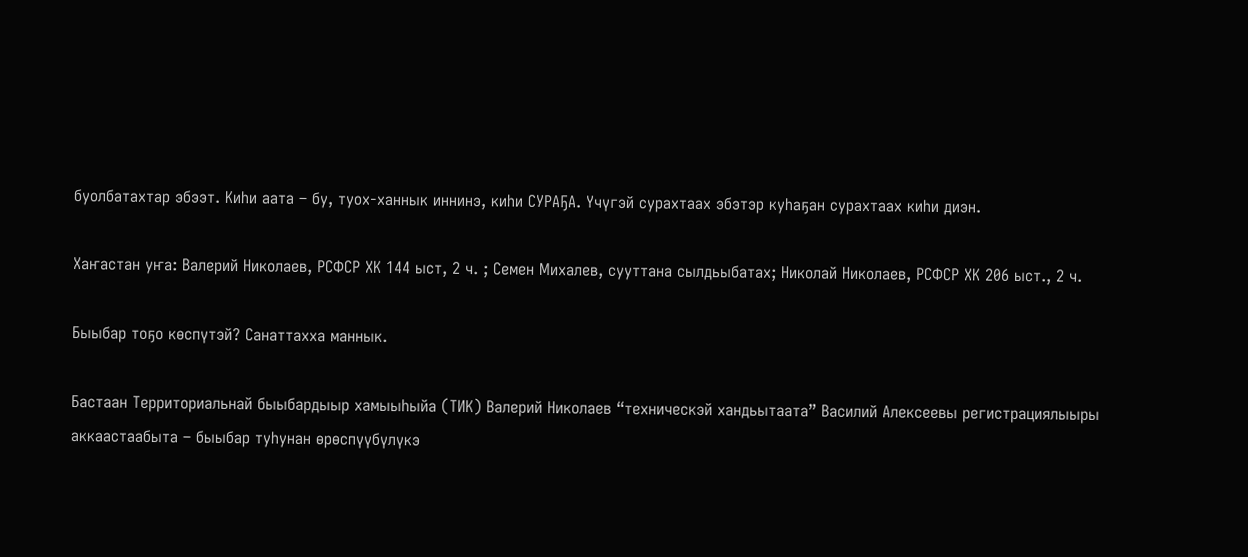буолбатахтар эбээт. Киһи аата – бу, туох-ханнык иннинэ, киһи СУРАҔА. Үчүгэй сурахтаах эбэтэр куһаҕан сурахтаах киһи диэн.

Хаҥастан уҥа: Валерий Николаев, РСФСР ХК 144 ыст, 2 ч. ; Семен Михалев, сууттана сылдьыбатах; Николай Николаев, РСФСР ХК 206 ыст., 2 ч.

Быыбар тоҕо көспүтэй? Санаттахха маннык.

Бастаан Территориальнай быыбардыыр хамыыһыйа (ТИК) Валерий Николаев “техническэй хандьытаата” Василий Алексеевы регистрациялыыры аккаастаабыта – быыбар туһунан өрөспүүбүлүкэ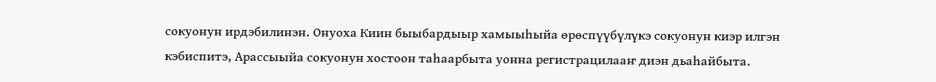сокуонун ирдэбилинэн. Онуоха Киин быыбардыыр хамыыһыйа өрөспүүбүлүкэ сокуонун киэр илгэн кэбиспитэ, Арассыыйа сокуонун хостоон таһаарбыта уонна регистрацилааҥ диэн дьаһайбыта.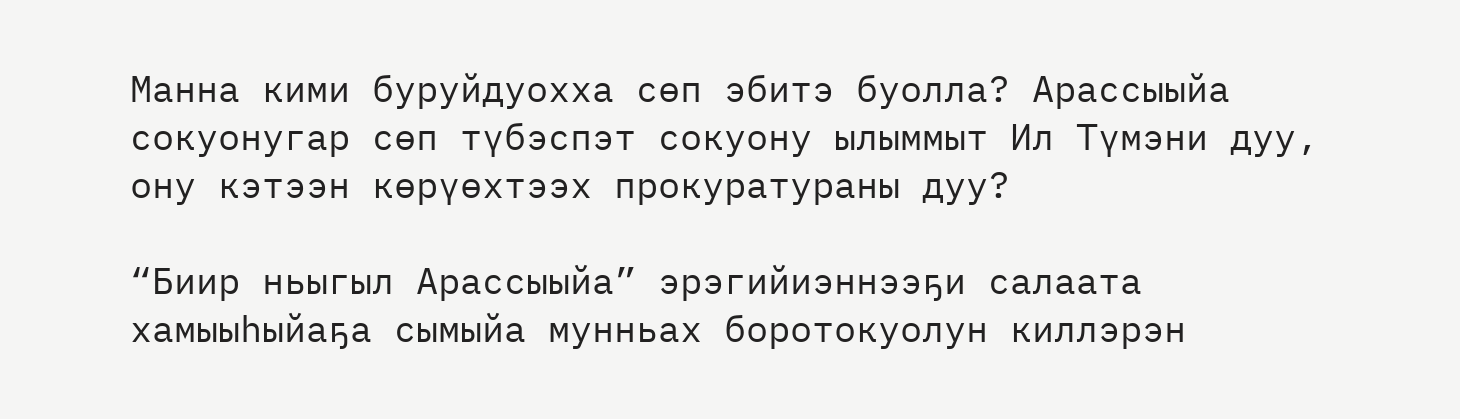Манна кими буруйдуохха сөп эбитэ буолла? Арассыыйа сокуонугар сөп түбэспэт сокуону ылыммыт Ил Түмэни дуу, ону кэтээн көрүөхтээх прокуратураны дуу?

“Биир ньыгыл Арассыыйа” эрэгийиэннээҕи салаата хамыыһыйаҕа сымыйа мунньах боротокуолун киллэрэн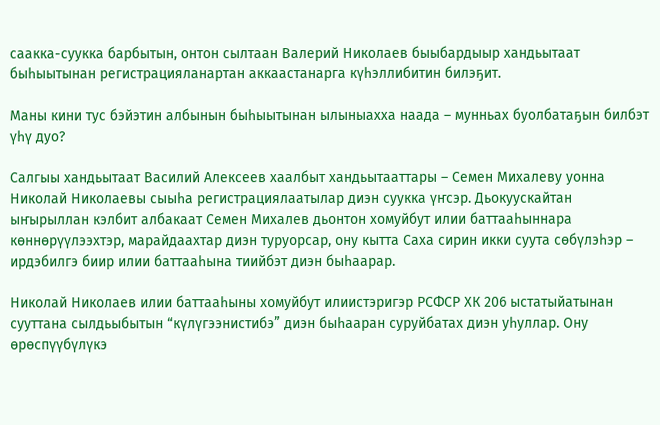саакка-суукка барбытын, онтон сылтаан Валерий Николаев быыбардыыр хандьытаат быһыытынан регистрацияланартан аккаастанарга күһэллибитин билэҕит.

Маны кини тус бэйэтин албынын быһыытынан ылыныахха наада – мунньах буолбатаҕын билбэт үһү дуо?

Салгыы хандьытаат Василий Алексеев хаалбыт хандьытааттары – Семен Михалеву уонна Николай Николаевы сыыһа регистрациялаатылар диэн суукка үҥсэр. Дьокуускайтан ыҥырыллан кэлбит албакаат Семен Михалев дьонтон хомуйбут илии баттааһыннара көннөрүүлээхтэр, марайдаахтар диэн туруорсар, ону кытта Саха сирин икки суута сөбүлэһэр – ирдэбилгэ биир илии баттааһына тиийбэт диэн быһаарар.

Николай Николаев илии баттааһыны хомуйбут илиистэригэр РСФСР ХК 206 ыстатыйатынан сууттана сылдьыбытын “күлүгээнистибэ” диэн быһааран суруйбатах диэн уһуллар. Ону өрөспүүбүлүкэ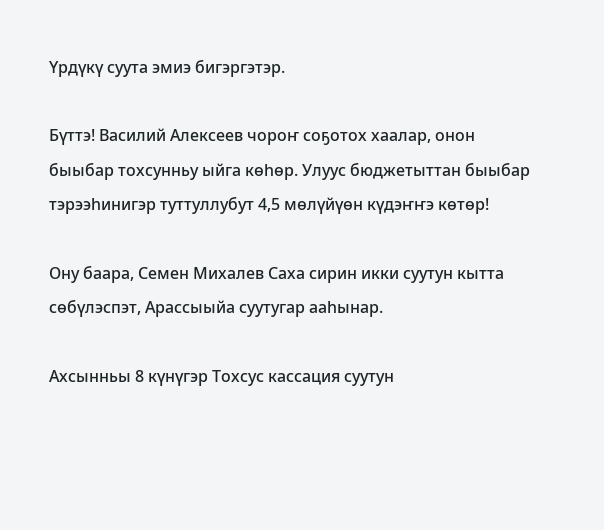Үрдүкү суута эмиэ бигэргэтэр.

Бүттэ! Василий Алексеев чороҥ соҕотох хаалар, онон быыбар тохсунньу ыйга көһөр. Улуус бюджетыттан быыбар тэрээһинигэр туттуллубут 4,5 мөлүйүөн күдэҥҥэ көтөр!

Ону баара, Семен Михалев Саха сирин икки суутун кытта сөбүлэспэт, Арассыыйа суутугар ааһынар.

Ахсынньы 8 күнүгэр Тохсус кассация суутун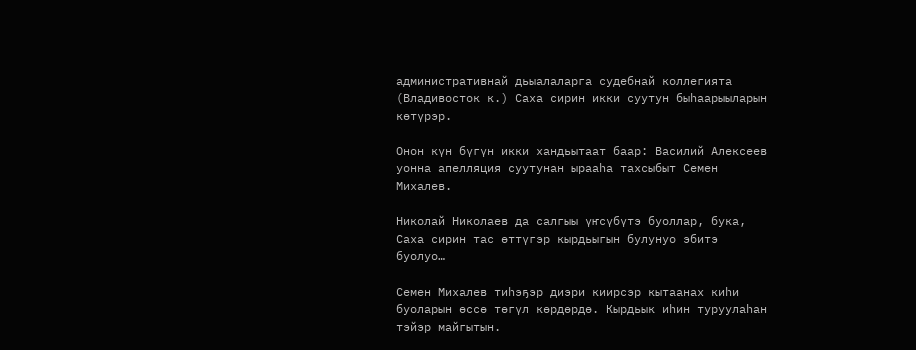административнай дьыалаларга судебнай коллегията (Владивосток к.) Саха сирин икки суутун быһаарыыларын көтүрэр.

Онон күн бүгүн икки хандьытаат баар: Василий Алексеев уонна апелляция суутунан ырааһа тахсыбыт Семен Михалев.

Николай Николаев да салгыы үҥсүбүтэ буоллар, бука, Саха сирин тас өттүгэр кырдьыгын булунуо эбитэ буолуо…

Семен Михалев тиһэҕэр диэри киирсэр кытаанах киһи буоларын өссө төгүл көрдөрдө. Кырдьык иһин туруулаһан тэйэр майгытын.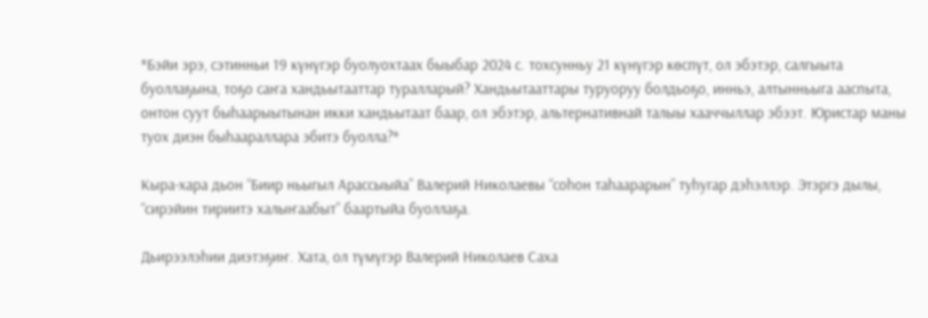*Бэйи эрэ, сэтинньи 19 күнүгэр буолуохтаах быыбар 2024 с. тохсунньу 21 күнүгэр көспүт, ол эбэтэр, салгыыта буоллаҕына, тоҕо саҥа хандьытааттар туралларый? Хандьытааттары туруоруу болдьоҕо, инньэ, алтынньыга ааспыта, онтон суут быһаарыытынан икки хандьытаат баар, ол эбэтэр, альтернативнай талыы хааччыллар эбээт. Юристар маны туох диэн быһаараллара эбитэ буолла?*

Кыра-хара дьон “Биир ньыгыл Арассыыйа” Валерий Николаевы “соһон таһаарарын” туһугар дэһэллэр. Этэргэ дылы, “сирэйин тириитэ халыҥаабыт” баартыйа буоллаҕа.

Дьирээлэһии диэтэҕиҥ. Хата, ол түмүгэр Валерий Николаев Саха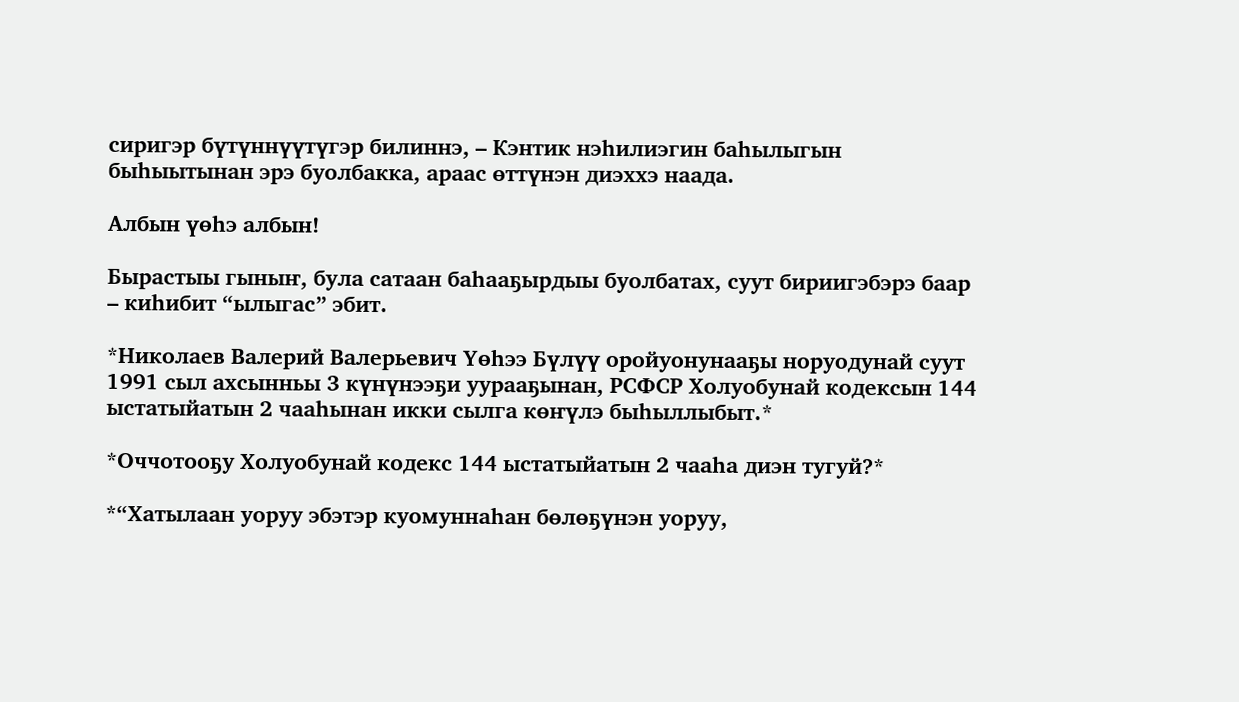сиригэр бүтүннүүтүгэр билиннэ, – Кэнтик нэһилиэгин баһылыгын быһыытынан эрэ буолбакка, араас өттүнэн диэххэ наада.

Албын үөһэ албын!

Бырастыы гыныҥ, була сатаан баһааҕырдыы буолбатах, суут бириигэбэрэ баар – киһибит “ылыгас” эбит.

*Николаев Валерий Валерьевич Үөһээ Бүлүү оройуонунааҕы норуодунай суут 1991 сыл ахсынньы 3 күнүнээҕи уурааҕынан, РСФСР Холуобунай кодексын 144 ыстатыйатын 2 чааһынан икки сылга көҥүлэ быһыллыбыт.*

*Оччотооҕу Холуобунай кодекс 144 ыстатыйатын 2 чааһа диэн тугуй?*

*“Хатылаан уоруу эбэтэр куомуннаһан бөлөҕүнэн уоруу,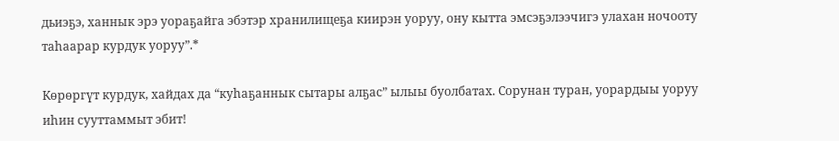дьиэҕэ, ханнык эрэ уораҕайга эбэтэр хранилищеҕа киирэн уоруу, ону кытта эмсэҕэлээчигэ улахан ночооту таһаарар курдук уоруу”.*

Көрөргүт курдук, хайдах да “куһаҕаннык сытары алҕас” ылыы буолбатах. Сорунан туран, уорардыы уоруу иһин сууттаммыт эбит!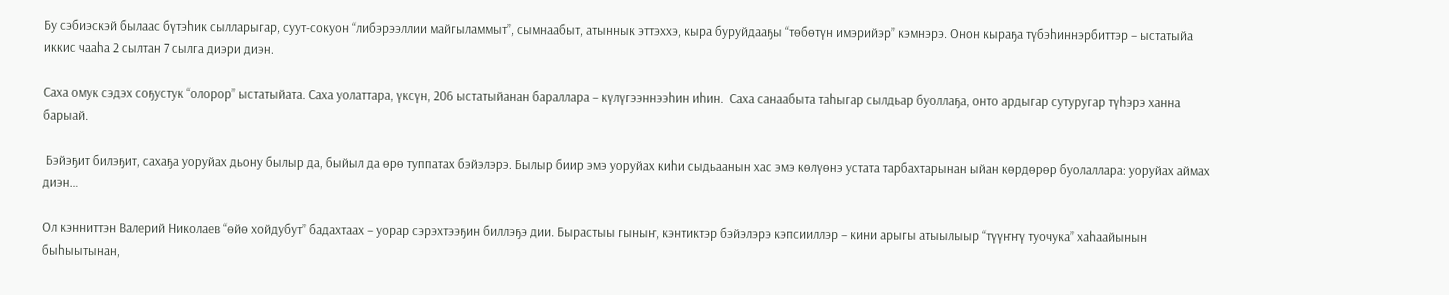Бу сэбиэскэй былаас бүтэһик сылларыгар, суут-сокуон “либэрээллии майгыламмыт”, сымнаабыт, атыннык эттэххэ, кыра буруйдааҕы “төбөтүн имэрийэр” кэмнэрэ. Онон кыраҕа түбэһиннэрбиттэр – ыстатыйа иккис чааһа 2 сылтан 7 сылга диэри диэн.

Саха омук сэдэх соҕустук “олорор” ыстатыйата. Саха уолаттара, үксүн, 206 ыстатыйанан бараллара – күлүгээннээһин иһин.  Саха санаабыта таһыгар сылдьар буоллаҕа, онто ардыгар сутуругар түһэрэ ханна барыай.

 Бэйэҕит билэҕит, сахаҕа уоруйах дьону былыр да, быйыл да өрө туппатах бэйэлэрэ. Былыр биир эмэ уоруйах киһи сыдьаанын хас эмэ көлүөнэ устата тарбахтарынан ыйан көрдөрөр буолаллара: уоруйах аймах диэн…

Ол кэнниттэн Валерий Николаев “өйө хойдубут” бадахтаах – уорар сэрэхтээҕин биллэҕэ дии. Бырастыы гыныҥ, кэнтиктэр бэйэлэрэ кэпсииллэр – кини арыгы атыылыыр “түүҥҥү туочука” хаһаайынын быһыытынан,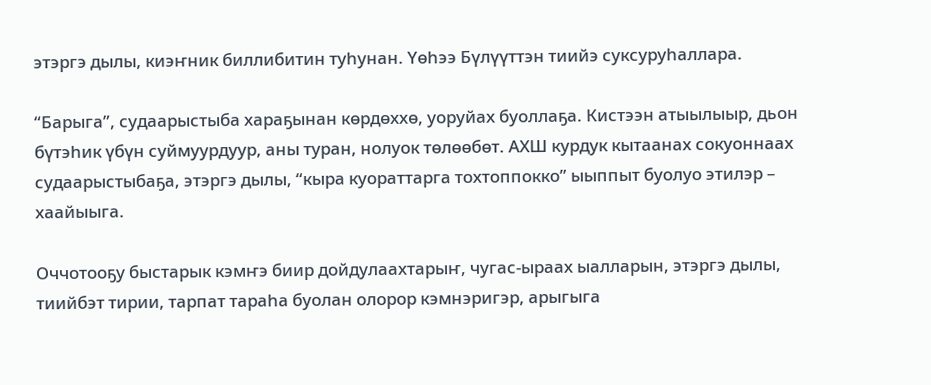этэргэ дылы, киэҥник биллибитин туһунан. Үөһээ Бүлүүттэн тиийэ суксуруһаллара.

“Барыга”, судаарыстыба хараҕынан көрдөххө, уоруйах буоллаҕа. Кистээн атыылыыр, дьон бүтэһик үбүн суймуурдуур, аны туран, нолуок төлөөбөт. АХШ курдук кытаанах сокуоннаах судаарыстыбаҕа, этэргэ дылы, “кыра куораттарга тохтоппокко” ыыппыт буолуо этилэр – хаайыыга.

Оччотооҕу быстарык кэмҥэ биир дойдулаахтарыҥ, чугас-ыраах ыалларын, этэргэ дылы, тиийбэт тирии, тарпат тараһа буолан олорор кэмнэригэр, арыгыга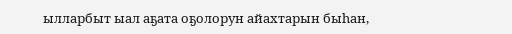ылларбыт ыал аҕата оҕолорун айахтарын быһан,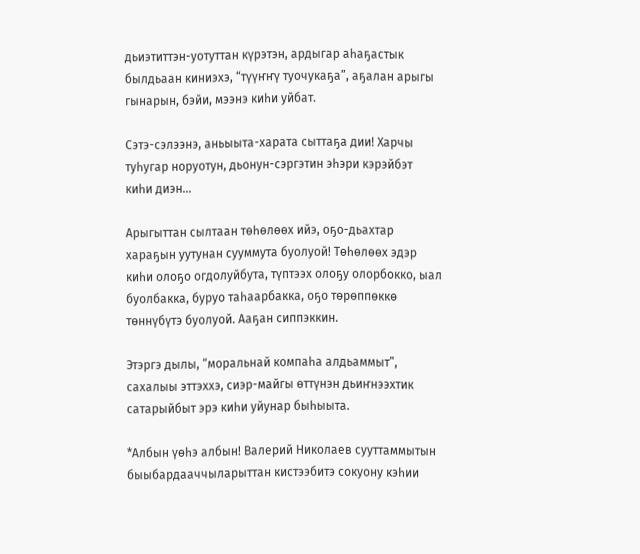дьиэтиттэн-уотуттан күрэтэн, ардыгар аһаҕастык былдьаан киниэхэ, “түүҥҥү туочукаҕа”, аҕалан арыгы гынарын, бэйи, мээнэ киһи уйбат.

Сэтэ-сэлээнэ, аньыыта-харата сыттаҕа дии! Харчы туһугар норуотун, дьонун-сэргэтин эһэри кэрэйбэт киһи диэн…

Арыгыттан сылтаан төһөлөөх ийэ, оҕо-дьахтар хараҕын уутунан сууммута буолуой! Төһөлөөх эдэр киһи олоҕо огдолуйбута, түптээх олоҕу олорбокко, ыал буолбакка, буруо таһаарбакка, оҕо төрөппөккө төннүбүтэ буолуой. Ааҕан сиппэккин.

Этэргэ дылы, “моральнай компаһа алдьаммыт”, сахалыы эттэххэ, сиэр-майгы өттүнэн дьиҥнээхтик сатарыйбыт эрэ киһи уйунар быһыыта.

*Албын үөһэ албын! Валерий Николаев сууттаммытын быыбардааччыларыттан кистээбитэ сокуону кэһии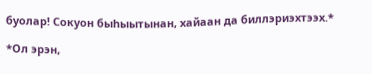буолар! Сокуон быһыытынан, хайаан да биллэриэхтээх.*

*Ол эрэн,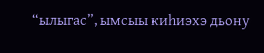“ылыгас”, ымсыы киһиэхэ дьону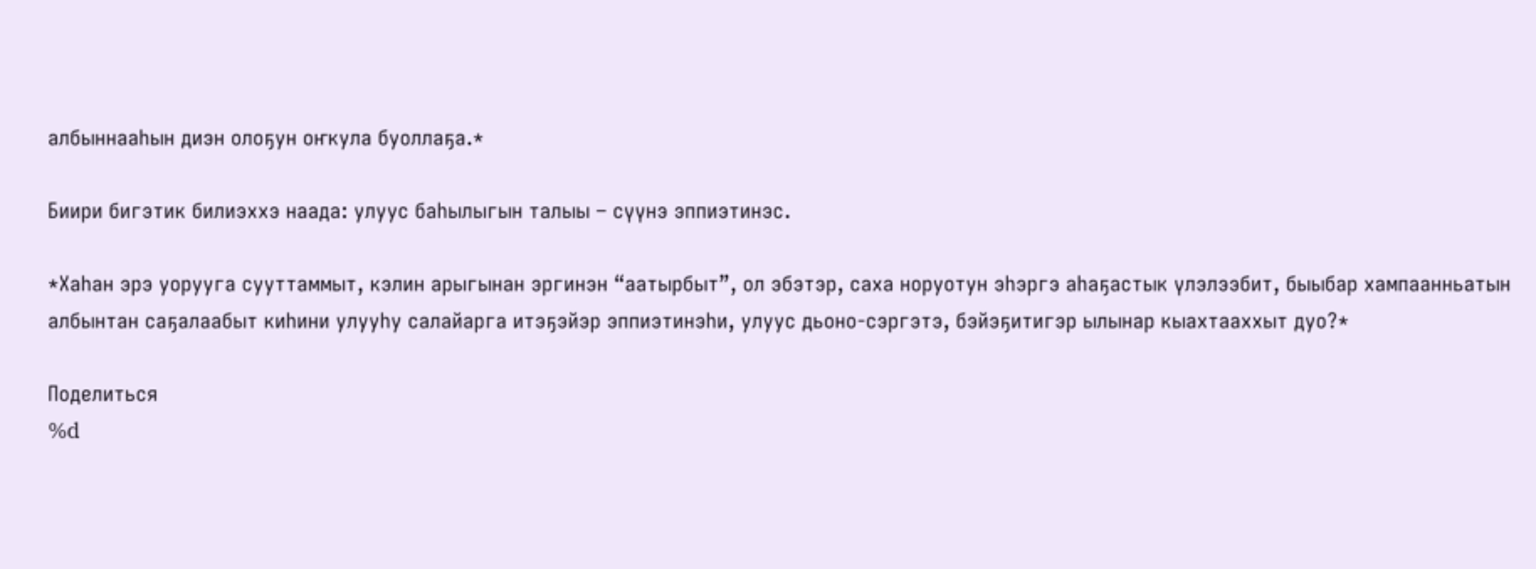албыннааһын диэн олоҕун оҥкула буоллаҕа.*

Биири бигэтик билиэххэ наада: улуус баһылыгын талыы – сүүнэ эппиэтинэс.

*Хаһан эрэ уорууга сууттаммыт, кэлин арыгынан эргинэн “аатырбыт”, ол эбэтэр, саха норуотун эһэргэ аһаҕастык үлэлээбит, быыбар хампаанньатын албынтан саҕалаабыт киһини улууһу салайарга итэҕэйэр эппиэтинэһи, улуус дьоно-сэргэтэ, бэйэҕитигэр ылынар кыахтааххыт дуо?*

Поделиться
%d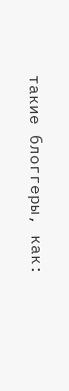такие блоггеры, как: